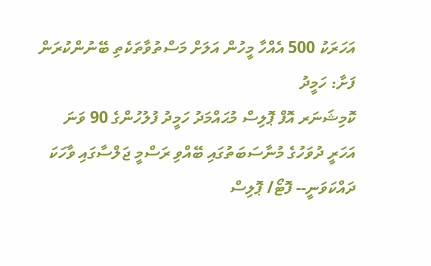އަހަރަކު 500 އެއްހާ މީހުން އަލަށް މަސްތުވާތަކެތި ބޭނުންކުރަން ފަށާ: ހަމީދު
ކޮމިޝަނަރ އޮފް ޕޮލިސް މުޙައްމަދު ހަމީދު ފުލުހުންގެ 90 ވަނަ އަހަރީ ދުވަހުގެ މުނާސަބަތުގައި ބޭއްވި ރަސްމީ ޖަލްސާގައި ވާހަކަ ދައްކަވަނީ-- ފޮޓޯ/ ޕޮލިސް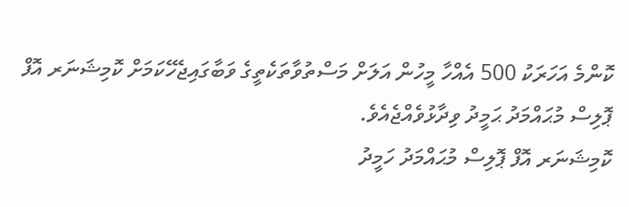ކޮންމެ އަހަރަކު 500 އެއްހާ މީހުން އަލަށް މަސްތުވާތަކެތީގެ ވަބާގައިޖެހޭކަމަށް ކޮމިޝަނަރ އޮފް ޕޮލިސް މުޙައްމަދު ޙަމީދު ވިދާޅުވެއްޖެއެވެ.
ކޮމިޝަނަރ އޮފް ޕޮލިސް މުޙައްމަދު ހަމީދު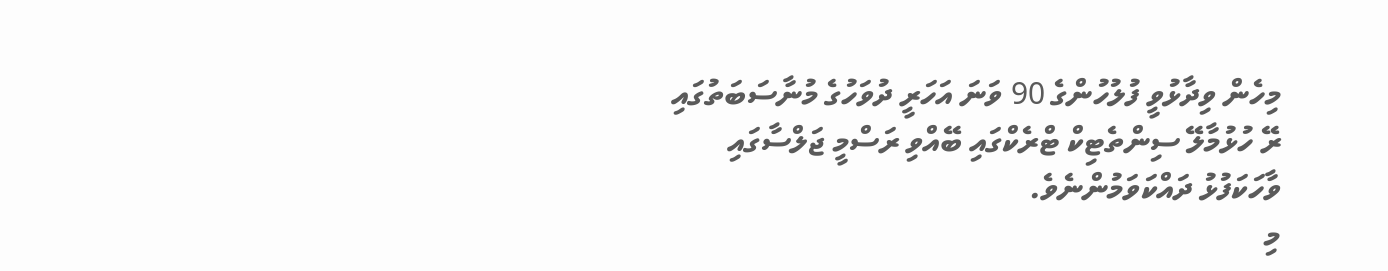މިހެން ވިދާޅުވީ ފުލުހުންގެ 90 ވަނަ އަހަރީ ދުވަހުގެ މުނާސަބަތުގައި ރޭ ހުޅުމާލޭ ސިންތެޓިކް ޓްރެކްގައި ބޭއްވި ރަސްމީ ޖަލްސާގައި ވާހަކަފުޅު ދައްކަވަމުންނެވެ.
މި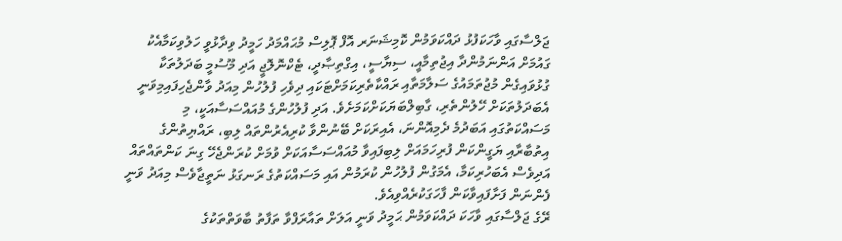ޖަލްސާގައި ވާހަކަފުޅު ދައްކަވަމުން ކޮމިޝަނަރ އޮފް ޕޮލިސް މުޙައްމަދު ހަމީދު ވިދާޅުވީ ހަލުވިކަމާއެކު ގައުމަށް އަންނަމުންދާ އިޖުތިމާއީ، ސިޔާސީ، އިގްތިޞާދީ، ޓެކްނޮލޮޖީ އަދި މޫސުމީ ބަދަލުތަކާ ގުޅުވައިގެން މުޖުތަމައުގެ ސަލާމަތާއި ރައްކާތެރިކަމަށްޓަކައި ދިވެހި ފުލުހުން މިއަދު ވާންޖެހިފައިމިވަނީ އެބަދަލުތަކަށް ހޭލުންތެރި، ގާބިލްބަޔަކަށްކަމަށެވެ. އަދި ފުލުހުންގެ މުއައްސަސާއަކީ، މި މަސައްކަތުގައި އަބަދުމެ ދެމިއޮންނަ، އެއިރަކަށް ބޭނުންވާ ކުރިއެރުންތައް ލިބި، ރައްޔިތުންގެ އިތުބާރާއި ޔަގީންކަން ފުރިހަމައަށް ލިބިފައިވާ މުއައްސަސާއަކަށް ވުމަށް ކުރަންޖެހޭ ގިނަ ކަންތައްތައް އަދިވެސް އެބަހުރިކަމާ، އެމަގުން ފުލުހުން ކުރަމުން އައި މަސައްކަތުގެ ރަނގަޅު ނަތީޖާވެސް މިއަދު ވަނީ ފެންނަން ފަށާފައިވާކަން ފާހަގަކުރެއްވިއެވެ.
ރޭގެ ޖަލްސާގައި ވާހަކަ ދައްކަވަމުން ޙަމީދު ވަނީ އަލަށް ތައާރަފްވާ ތަފާތު ބާވަތްތަކުގެ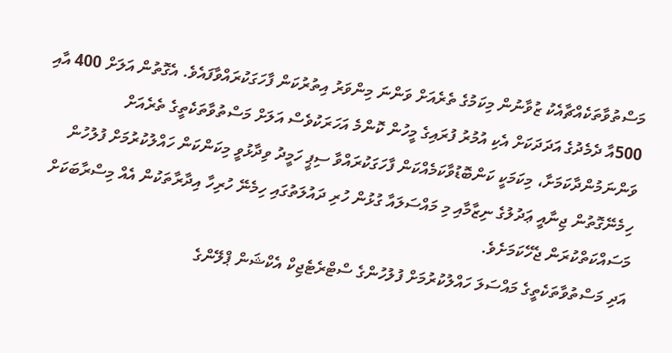މަސްތުވާތަކެއްޗާއެކު ޒުވާނުން މިކަމުގެ ތެރެއަށް ވަންނަ މިންވަރު އިތުރުކަން ފާހަގަކުރައްވާފައެވެ. އެގޮތުން އަލަށް 400 އާއި 500އާ ދެމެދުގެ އަދަދަކަށް އެކި އުމުރު ފުރައިގެ މީހުން ކޮންމެ އަހަރަކުވެސް އަލަށް މަސްތުވާތަކެތީގެ ތެރެއަށް ވަންނަމުންދާކަމަށާ، މިކަމަކީ ކަންބޮޑުވާކަމެއްކަން ފާހަގަކުރައްވާ ސިޕީ ހަމީދު ވިދާޅުވީ މިކަންކަން ހައްލުކުރުމަށް ފުލުހުން ހިމެނޭގޮތުން ޖިނާއީ ޢަދުލުގެ ނިޒާމާއި މި މައްސަލައާ ގުޅުން ހުރި ދައުލަތުގައި ހިމެނޭ ހުރިހާ އިދާރާތަކުން އެއް މިސްރާބަކަށް މަސައްކަތްކުރަން ޖެހޭކަމަށެވެ.
އަދި މަސްތުވާތަކެތީގެ މައްސަލަ ހައްލުކުރުމަށް ފުލުހުންގެ ސްޓްރެޓެޖިކް އެކްޝަން ޕްލޭންގެ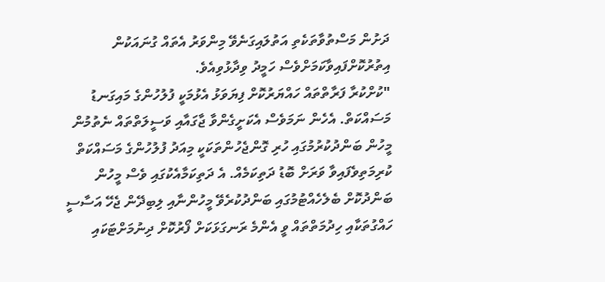ދަށުން މަސްތުވާތަކެތި އަތުލައިގަނެވޭ މިންވަރު އެތައް ގުނައަކުން އިތުރުކޮށްފައިވާކަމަށްވެސް ހަމީދު ވިދާޅުވިއެވެ.
"ކުށްކުރާ ފަރާތްތައް ހައްޔަރުކޮށް ފިޔަވަޅު އެޅުމަކީ ފުލުހުންގެ މައިގަނޑު މަސައްކަތް. އެހެން ނަމަވެސް އެކަށީގެންވާ ޖާގައާއި ވަސީލަތްތައް ނެތުމުން މީހުން ބަންދުކުރުމުގައި ހުރި ގޮންޖެހުންތަކަކީ މިއަދު ފުލުހުންގެ މަސައްކަތް ކުރިމަތިވެފައިވާ ވަރަށް ބޮޑު ދަތިކަމެއް. އެ ދަތިކަމާއެކުގައި ވެސް މީހުން ބަންދުކޮށް ބެލެހެއްޓުމުގައި ބަންދުކުރެވޭ މީހުންނާއި ލިބިދޭން ޖެހޭ އަސާސީ ހައްގުތަކާއި ހިދުމަތްތައް ވީ އެންމެ ރަނގަޅަކަށް ފޯރުކޮށް ދިނުމަށްޓަކައި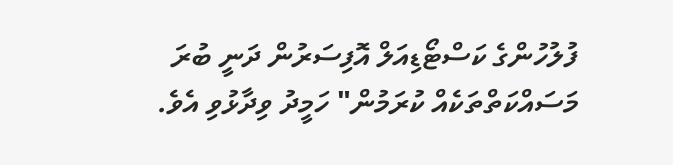ފުލުހުންގެ ކަސްޓޯޑިއަލް އޮފިސަރުން ދަނީ ބުރަ މަސައްކަތްތަކެއް ކުރަމުން" ހަމީދު ވިދާޅުވި އެވެ.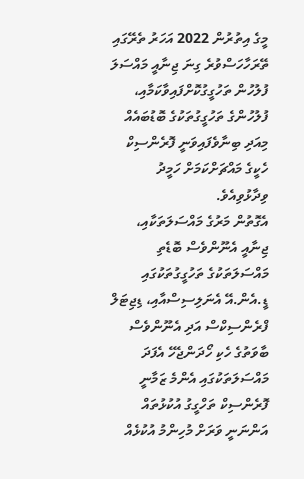މީގެ އިތުރުން 2022 އަހަރު ތެރޭގައި ތޭރަހާހަސްވުރެ ގިނަ ޖިނާއީ މައްސަލަ ފުލުހުން ތަހުގީގުކޮށްފައިވާކަމާއި، ފުލުހުންގެ ތަހުގީގުތަކުގެ ބޮޑުބައެއް މިއަދި ބިނާވެފައިވަނީ ފޮރެންސިކް ހެކީގެ މައްޗަށްކަމަށް ހަމީދު ވިދާޅުވިއެވެ.
އެގޮތުން މަރުގެ މައްސަލަތަކާއި، ޖިނާއީ އެނޫންވެސް ބޮޑެތި މައްސަލަތަކުގެ ތަހުގީގުތަކުގައި ޑީ.އެން.އޭ އެނަލިސިސްއާއި، ޑިޖިޓަލް ފްރެންސިކްސް އަދި އެނޫންވެސް ބާވަތުގެ ހެކި ހޯދަންޖެހޭ އެފަދަ މައްސަލަތަކުގައި އެންމެ ޒަމާނީ ފޮރެންސިކް ތަހްގީގު އުކުޅުތައް އަންނަނީ ވަރަށް މުހިންމު އުކުޅެއް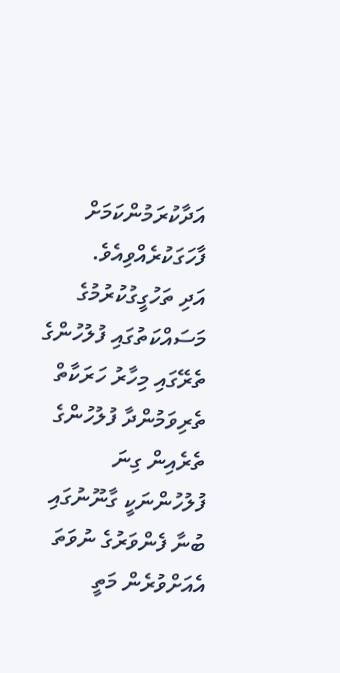އަދާކުރަމުންކަމަށް ފާހަގަކުރެއްވިއެވެ.
އަދި ތަހުގީގުކުރުމުގެ މަސައްކަތުގައި ފުލުހުންގެ ތެރޭގައި މިހާރު ހަރަކާތް ތެރިވަމުންދާ ފުލުހުންގެ ތެރެއިން ގިނަ ފުލުހުންނަކީ ގާނޫނުގައި ބުނާ ފެންވަރުގެ ނުވަތަ އެއަށްވުރެން މަތީ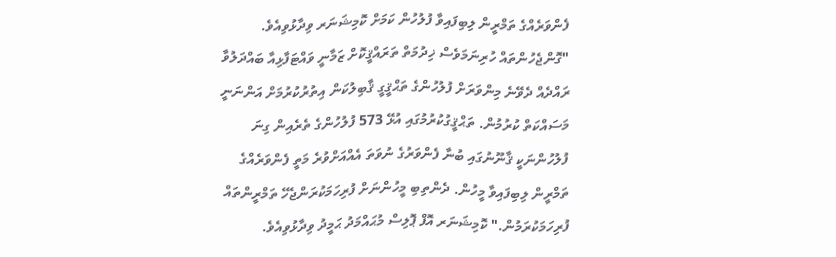ފެންވަރެއްގެ ތަމްރީން ލިބިފައިވާ ފުލުހުން ކަމަށް ކޮމިޝަނަރ ވިދާޅުވިއެވެ.
"ގޮންޖެހުންތައް ހުރިނަމަވެސް ޚިދުމަތް ތަރައްޤީކޮށް ޒަމާނީ ވައްޓަފާޅިއާ ބައްދަލުވާ ރައްދެއް ދެވޭނެ މިންވަރަށް ފުލުހުންގެ ތަޙްޤީގީ ޤާބިލުކަން އިތުރުކުރުމަށް އަންނަނީ މަސައްކަތް ކުރުމުން. ތަޙްޤީގުކުރުމުގައި އުޅޭ 573 ފުލުހުންގެ ތެރެއިން ގިނަ ފުލުހުންނަކީ ޤާނޫނުގައި ބުނާ ފެންވަރުގެ ނުވަތަ އެއްއަށްވުރެ މަތީ ފެންވަރެއްގެ ތަމްރީން ލިބިފައިވާ މީހުން. ދެންތިބި މީހުންނަށް ފުރިހަމަކުރަންޖެހޭ ތަމްރީންތައް ފުރިހަމަކުރަމުން." ކޮމިޝަނަރ އޮފް ޕޮލިސް މުޙައްމަދު ޙަމީދު ވިދާޅުވިއެވެ.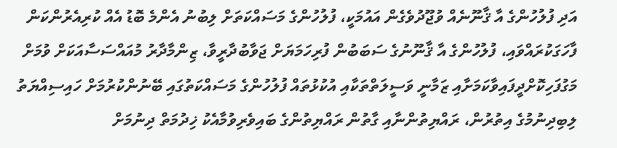އަދި ފުލުހުންގެ އާ ޤާނޫނެއް ވުޖޫދުވެގެން އައުމަކީ، ފުލުހުންގެ މަސައްކަތަށް ލިބުނު އެންމެ ބޮޑު އެއް ކުރިއެރުންކަން ފާހަގަކުރައްވައި، ފުލުހުންގެ އާ ޤާނޫނުގެ ސަބަބުން ފުރިހަމަޔަށް ޖަވާބުދާރީވާ، ޒިންމާދާރު މުއައްސަސާއަކަށް ވުމަށް މަގުފަހިކޮށްދީފައިވާކަމަށާއި ޒަމާނީ ވަސީލަތްތަކާއި އުކުޅުތައް ފުލުހުންގެ މަސައްކަތުގައި ބޭނުންކުރުމަށް ހައިސިއްޔަތު ލިބިދިނުމުގެ އިތުރުން، ރައްޔިތުންނާއި ގާތުން ރައްޔިތުންގެ ބައިވެރިވުމާއެކު ޚިދުމަތް ދިނުމަށް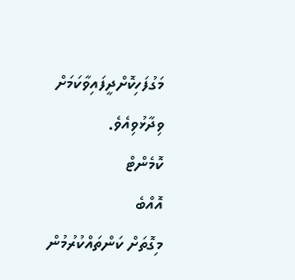މަގުފަހިކޮށްދީފައިވާކަމަށް ވިދާޅުވިއެވެ.
ކޮމެންޓް
އޮއްބެ
މިގޮތަށް ކަންތައްކުރުމުން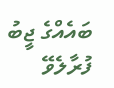ބައެއްގެ ޖީބު ފުރާލެވޭ